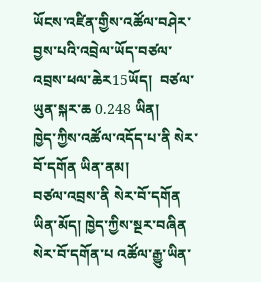ཡོངས་འཛིན་གྱིས་འཚོལ་བཤེར་བྱས་པའི་འབྲེལ་ཡོད་བཙལ་འབྲས་ཕལ་ཆེར15ཡོད།  བཙལ་ཡུན་སྐར་ཆ 0.248 ཡིན།
ཁྱེད་ཀྱིས་འཚོལ་འདོད་པ་ནི སེར་བོ་དགོན ཡིན་ནམ།
བཙལ་འབྲས་ནི སེར་བོ་དགོན ཡིན་མོད། ཁྱེད་ཀྱིས་སྔར་བཞིན སེར་བོ་དགོན་པ འཚོལ་རྒྱུ་ཡིན་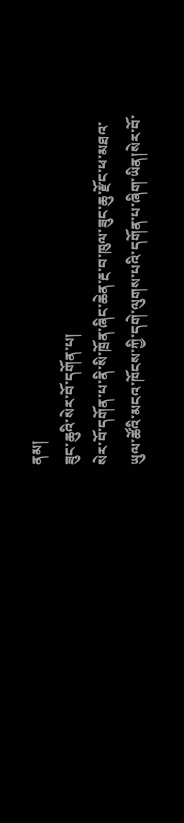ནམ།
ཟུང་ཆུའི་སེར་བོ་དགོན་པ།
སེར་བོ་དགོན་པ་ནི་སི་ཁྲོན་ཞིང་ཆེན་རྔ་བ་ཁུལ་ཟུང་ཆུ་རྫོང་ཕ་མཐའ་ཡུལ་ཚོའི་མངའ་ཁོངས་ཀྱི་དགེ་ལུགས་པའི་དགོན་པ་ཞིག་ཡིན།སེར་བོ་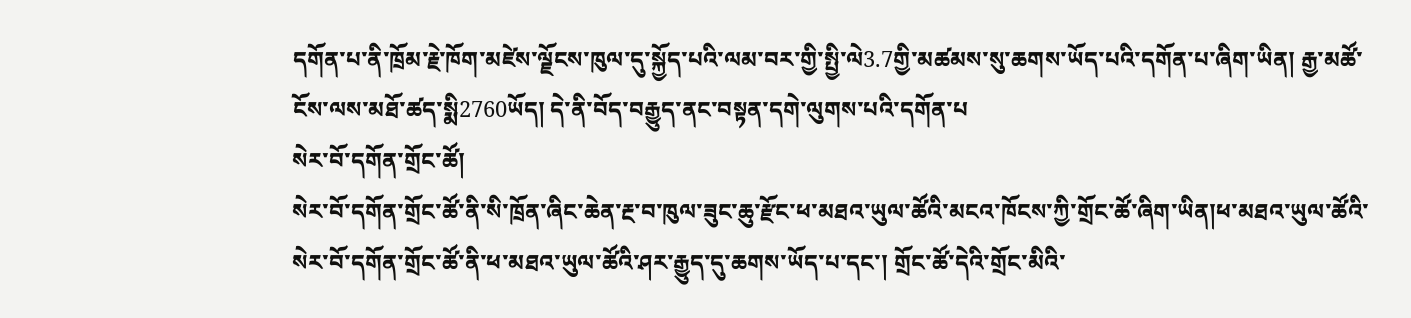དགོན་པ་ནི་ཁྲོམ་རྗེ་ཁོག་མཛེས་ལྗོངས་ཁུལ་དུ་སྐྱོད་པའི་ལམ་བར་གྱི་སྤྱི་ལེ3.7གྱི་མཚམས་སུ་ཆགས་ཡོད་པའི་དགོན་པ་ཞིག་ཡིན། རྒྱ་མཚོ་ངོས་ལས་མཐོ་ཚད་སྨི2760ཡོད། དེ་ནི་བོད་བརྒྱུད་ནང་བསྟན་དགེ་ལུགས་པའི་དགོན་པ
སེར་བོ་དགོན་གྲོང་ཚོ།
སེར་བོ་དགོན་གྲོང་ཚོ་ནི་སི་ཁྲོན་ཞིང་ཆེན་རྔ་བ་ཁུལ་ཟུང་ཆུ་རྫོང་ཕ་མཐའ་ཡུལ་ཚོའི་མངའ་ཁོངས་ཀྱི་གྲོང་ཚོ་ཞིག་ཡིན།ཕ་མཐའ་ཡུལ་ཚོའི་སེར་བོ་དགོན་གྲོང་ཚོ་ནི་ཕ་མཐའ་ཡུལ་ཚོའི་ཤར་རྒྱུད་དུ་ཆགས་ཡོད་པ་དང་། གྲོང་ཚོ་དེའི་གྲོང་མིའི་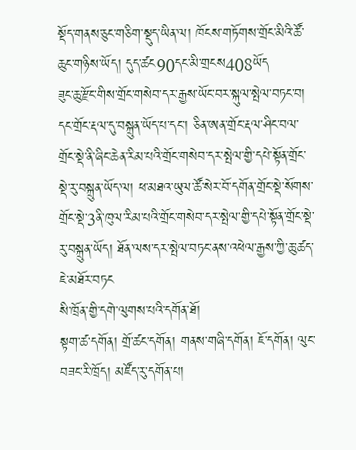སྡོད་གནས་ཅུང་གཅིག་སྡུད་ཡིན་ལ། ཁོངས་གཏོགས་གྲོང་མིའི་ཚོ་ཆུང་གཉིས་ཡོད། དུད་ཚང90དང་མི་གྲངས408ཡོད
ཟུང་ཆུ་རྫོང་གིས་གྲོང་གསེབ་དར་རྒྱས་ཡོང་བར་སྐུལ་སྤེལ་བཏང་བ།
དང་གྲོང་རྡལ་དུ་བསྐྲུན་ཡོད་པ་དང་། ཅིན་ཨན་གྲོང་རྡལ་ཤིང་བལ་གྲོང་སྡེ་ནི་ཞིང་ཆེན་རིམ་པའི་གྲོང་གསེབ་དར་སྤེལ་གྱི་དཔེ་སྟོན་གྲོང་སྡེ་རུ་བསྐྲུན་ཡོད་ལ། ཕ་མཐའ་ཡུལ་ཚོ་སེར་བོ་དགོན་གྲོང་སྡེ་སོགས་གྲོང་སྡེ་3ནི་ཁུལ་རིམ་པའི་གྲོང་གསེབ་དར་སྤེལ་གྱི་དཔེ་སྟོན་གྲོང་སྡེ་རུ་བསྐྲུན་ཡོད། ཐོན་ལས་དར་སྤེལ་བཏང་ནས་འཕེལ་རྒྱས་ཀྱི་ཆུ་ཚད་ཇེ་མཐོར་བཏང
སི་ཁྲོན་གྱི་དགེ་ལུགས་པའི་དགོན་ཐོ།
སྟག་ཚ་དགོན། གྲོ་ཚང་དགོན། གནས་གཞི་དགོན། ཇོ་དགོན། ལུང་བཟང་རི་ཁྲོད། མཛོད་རུ་དགོན་པ།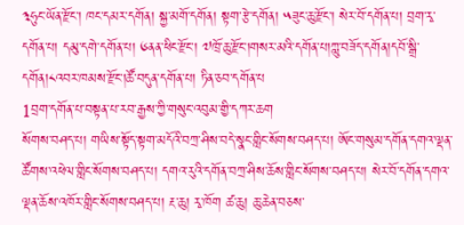༣ཧུང་ཡོན་རྫོང་། ཁང་དམར་དགོན། སྐྱ་མགོ་དགོན། སྟག་རྩེ་དགོན། ༥ཟུང་ཆུ་རྫོང་། སེར་བོ་དགོན་པ། བྲག་རྭ་དགོན་པ། དམུ་དགེ་དགོན་པ། ༦ནན་ཕིང་རྫོང་། ༧ཁྲོ་ཆུ་རྫོང་།གསར་མའི་དགོན་པ།ཀླུ་བཟོད་དགོན།དབོ་སྒྲི་དགོན།༨འབར་ཁམས་རྫོང་།ཚོ་བདུན་དགོན་པ། ཏིན་ཅབ་དགོན་པ
1བྲག་དགོན་པ་བསྟན་པ་རབ་རྒྱས་ཀྱི་གསུང་འབུམ་གྱི་དཀར་ཆག
སོགས་བཤད་པ། གཡིས་སྟོད་སྟག་མདོའི་བཀྲ་ཤིས་བདེ་སྣང་གླིང་སོགས་བཤད་པ། ཨོང་གསུམ་དགོན་དགའ་ལྡན་ཚོགས་འཕེལ་གླིང་སོགས་བཤད་པ། དགའ་རུའི་དགོན་བཀྲ་ཤིས་ཆོས་གླིང་སོགས་བཤད་པ། སེར་བོ་དགོན་དགའ་ལྡན་ཆོས་འཁོར་གླིང་སོགས་བཤད་པ། རྔ་ཆུ། རྭ་ཁོག ཚ་ཆུ། ཆུ་ཆེན་བཅས་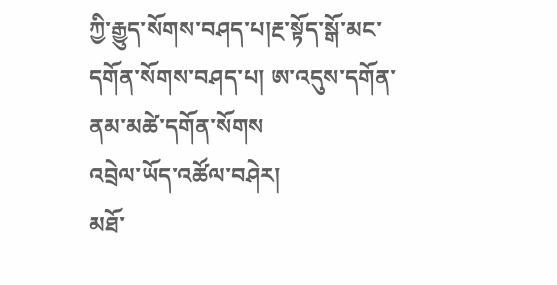ཀྱི་རྒྱུད་སོགས་བཤད་པ།རྔ་སྟོད་སྒོ་མང་དགོན་སོགས་བཤད་པ། ཨ་འདུས་དགོན་ནམ་མཚེ་དགོན་སོགས
འབྲེལ་ཡོད་འཚོལ་བཤེར།
མཐོ་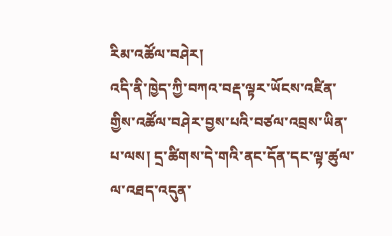རིམ་འཚོལ་བཤེར།
འདི་ནི་ཁྱེད་ཀྱི་བཀའ་བརྡ་ལྟར་ཡོངས་འཛིན་གྱིས་འཚོལ་བཤེར་བྱས་པའི་བཙལ་འབྲས་ཡིན་པ་ལས། དྲ་ཚིགས་དེ་གའི་ནང་དོན་དང་ལྟ་ཚུལ་ལ་འཐད་འདུན་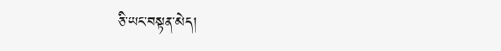ཅི་ཡང་བསྟན་མེད།